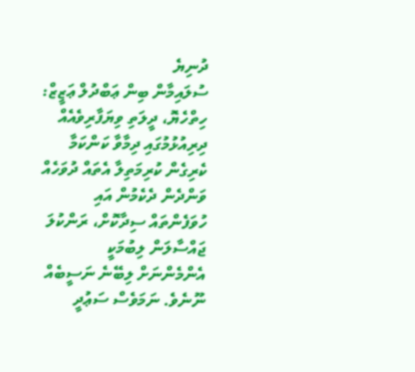ދުނިޔެ
ސުލައިމާން ބިން ޢަބްދުލް ޢަޒީޒް: ހިތްހެޔޮ، ދީލަތި ވިޔަފާރިވެއެއް
ދިރިއުޅުމުގައި ދިމާވާ ކަންކަމާ ކެރިގެން ކުރިމަތިލާ އެތައް ދުވަހެއް ވަންދެން ދެކެމުން އައި ހުވަފެންތައް ސިދާކޮށް، ރަންކުލަ ޖައްސާލަން ލިބުމަކީ އެންމެންނަށް ލިބޭނެ ނަސީބެއް ނޫނެވެ. ނަމަވެސް ސަޢުދީ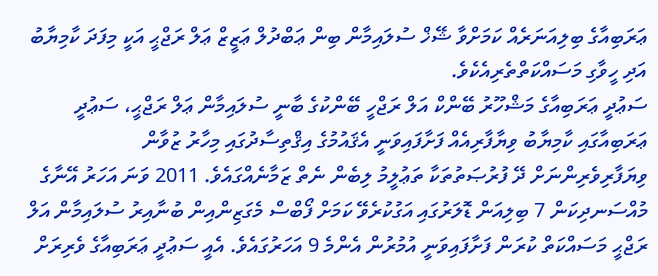ޢަރަބިއާގެ ބިލިއަނަރެއް ކަމަށްވާ ޝޭޚް ސުލައިމާން ބިން ޢަބްދުލް ޢަޒީޒް ޢަލް ރަޖްޙީ އަކީ މިފަދަ ކާމިޔާބު އަދި ހީވާގި މަސައްކަތްތެރިއެކެވެ.
ސަޢުދީ ޢަރަބިއާގެ މަޝްހޫރު ބޭންކް އަލް ރަޖްހީ ބޭންކުގެ ބާނީ ސުލައިމާން ޢަލް ރަޖްޙީ، ސަޢުދީ ޢަރަބިއާގައި ކާމިޔާބު ވިޔާފާރިއެއް ފަށާފައިވަނީ އެޤައުމުގެ އިޤްތިސާދުގައި މިހާރު ޒުވާން ވިޔަފާރިވެރިންނަށް ދޭ ފުރުޞަތުތަކާ ތަޢުލީމު ލިބެން ނެތް ޒަމާނެއްގައެވެ. 2011 ވަނަ އަހަރު އޭނާގެ މުއްސަނދިކަން 7 ބިލިއަން ޑޮލަރުގައި އަގުކުރެވޭ ކަމަށް ފޯބްސް މެގަޒިންއިން ބުނާއިރު ސުލައިމާން އަލް ރަޖްޙީ މަސައްކަތް ކުރަން ފަށާފައިވަނީ އުމުރުން އެންމެ 9 އަހަރުގައެވެ. އެއީ ސަޢުދީ ޢަރަބިއާގެ ވެރިރަށް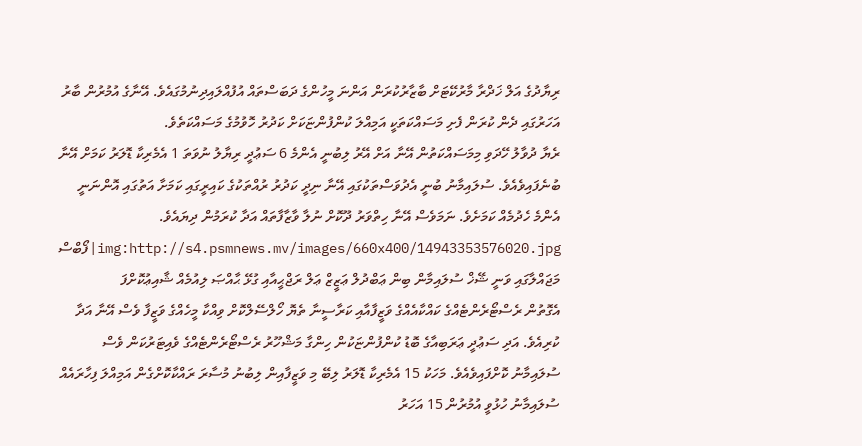ރިޔާދުގެ އަލް ޚަދްރާ މާރުކޭޓަށް ބާޒާރުކުރަން އަންނަ މީހުންގެ ދަބަސްތައް އުފުއްލައިދިނުމުގައެވެ. އޭނާގެ އުމުރުން ބާރު އަހަރުގައި ދެން ކުރަން ފެށި މަސައްކަތަކީ އަމިއްލަ ކުންފުންޏަކަށް ކަދުރު ހޮވުމުގެ މަސައްކަތެވެ.
ރެޔާ ދުވާލު ހޭދަވި މިމަސައްކަތުން އޭނާ އަށް އޭރު ލިބުނީ އެންމެ 6 ސަޢުދީ ރިޔާލު ނުވަތަ 1 އެމެރިކާ ޑޮލަރު ކަމަށް އޭނާ ބުނެފައިވެއެވެ. ސުލައިމާނު ބުނީ އެދުވަސްތަކުގައި އޭނާ ނިދީ ކަދުރު ރުއްތަކުގެ ކައިރީގައި ކަމަށާ އަތުގައި އޮންނަނީ އެންމެ ހެދުމެއް ކަމަށެވެ. ނަމަވެސް އޭނާ ހިތްވަރު ދޫކޮށް ނުލާ ވާޒާފާތައް އަދާ ކުރަމުން ދިޔައެވެ.
img:http://s4.psmnews.mv/images/660x400/14943353576020.jpg|ފޯބްސް މަޖައްލާގައި ވަނީ ޝޭޚް ސުލައިމާން ބިން ޢަބްދުލް ޢަޒީޒް ޢަލް ރަޖްޙީއާއި ގުޅޭ ޙާއްޞަ ލިއުމެއް ޝާއިޢުކޮށްފަ
އެގޮތުން ރެސްޓޯރެންޓެއްގެ ކައްކާއެއްގެ ވަޒީފާއާއި ކަރާސީނާ ތެޔޮ ހޯލްސޭލްކޮށް ވިއްކާ މީހެއްގެ ވަޒީފާ ވެސް އޭނާ އަދާ ކުރިއެވެ. އަދި ސަޢުދީ ޢަރަބިއާގެ ބޮޑު ކުންފުންޏަކުން ހިންގާ މަޝްހޫރު ރެސްޓޯރެންޓެއްގެ ވެއިޓަރުކަން ވެސް ސުލައިމާނު ކޮށްފައިވެއެވެ. މަހަކު 15 އެމެރިކާ ޑޮލަރު ލިބޭ މި ވަޒީފާއިން ލިބުނު މުސާރަ ރައްކާކޮށްގެން އަމިއްލަ ފިހާރައެއް ސުލައިމާނު ހުޅުވީ އުމުރުން 15 އަހަރު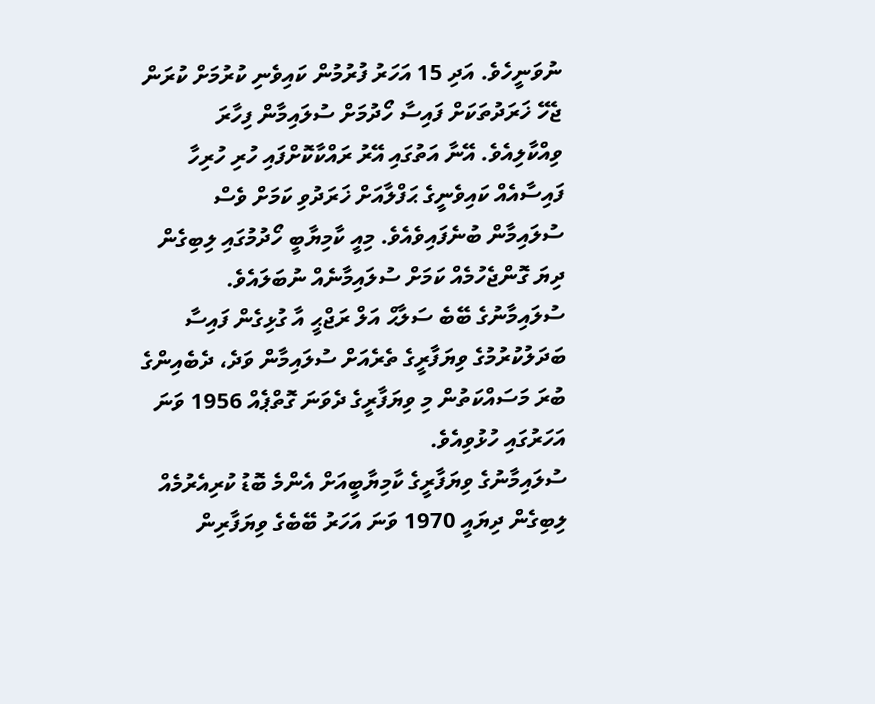ނުވަނީހެވެ. އަދި 15 އަހަރު ފުރުމުން ކައިވެނި ކުރުމަށް ކުރަން ޖެހޭ ޚަރަދުތަކަށް ފައިސާ ހޯދުމަށް ސުލައިމާން ފިހާރަ ވިއްކާލިއެވެ. އޭނާ އަތުގައި އޭރު ރައްކާކޮށްފައި ހުރި ހުރިހާ ފައިސާއެއް ކައިވެނީގެ ޙަފްލާއަށް ޚަރަދުވި ކަމަށް ވެސް ސުލައިމާން ބުނެފައިވެއެވެ. މިއީ ކާމިޔާބީ ހޯދުމުގައި ލިބިގެން ދިޔަ ގޮންޖެހުމެއް ކަމަށް ސުލައިމާނެއް ނުބަލައެވެ.
ސުލައިމާނުގެ ބޭބެ ސަލާޙް އަލް ރަޖްޙީ އާ ގުޅިގެން ފައިސާ ބަދަލުކުރުމުގެ ވިޔަފާރީގެ ތެރެއަށް ސުލައިމާން ވަދެ، ދެބެއިންގެ ބުރަ މަސައްކަތުން މި ވިޔަފާރީގެ ދެވަނަ ގޮތްޕެއް 1956 ވަނަ އަހަރުގައި ހުޅުވިއެވެ.
ސުލައިމާނުގެ ވިޔަފާރީގެ ކާމިޔާބީއަށް އެންމެ ބޮޑު ކުރިއެރުމެއް ލިބިގެން ދިޔައީ 1970 ވަނަ އަހަރު ބޭބެގެ ވިޔަފާރިން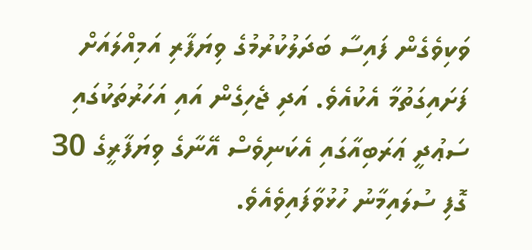ވަކިވެގެން ފައިސާ ބަދަލުކުރުމުގެ ވިޔަފާރި އަމިއްލައަށް ފަށައިގަތުމާ އެކުއެވެ. އަދި ޖެހިގެން އައި އަހަރުތަކުގައި ސަޢުދީ ޢަރަބިއާގައި އެކަނިވެސް އޭނާގެ ވިޔަފާރީގެ 30 ގޮފި ސުލައިމާނު ހުޅުވާފައިވެއެވެ.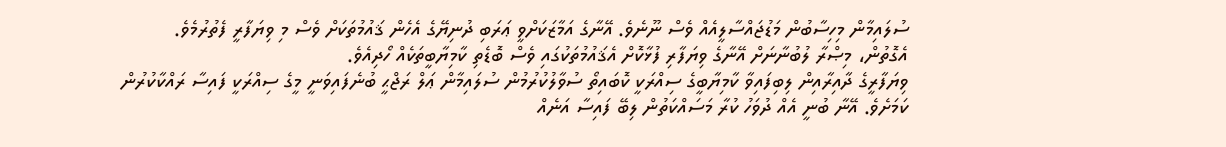ސުލައިމާން މިހިސާބުން މަޑުޖައްސާލީއެއް ވެސް ނޫނެވެ. އޭނާގެ އަމާޒަކަށްވީ ޢަރަބި ދުނިޔޭގެ އެހެން ޤައުމުތަކަށް ވެސް މި ވިޔަފާރީ ފެތުރުމެވެ. އެގޮތުން، މިޞްރާ ލުބުނާނަށް އޭނާގެ ވިޔަފާރި ފުޅާކޮށް އެޤައުމުތަކުގައި ވެސް ބޮޑެތި ކާމިޔާބީތަކެއް ހޯދިއެވެ.
ވިޔަފާރީގެ ދާއިރާއިން ލިބިފައިވާ ކާމިޔާބީގެ ސިއްރަކީ ކޮބައިތޯ ސުވާލުކުރުމުން ސުލައިމާން ޢަލް ރަޖްޙީ ބުނެފައިވަނީ މީގެ ސިއްރަކީ ފައިސާ ރައްކާކުރުން ކަމަށެވެ. އޭނާ ބުނީ އެއް ދުވަހު ކުރާ މަސައްކަތުން ލިބޭ ފައިސާ އަނެއް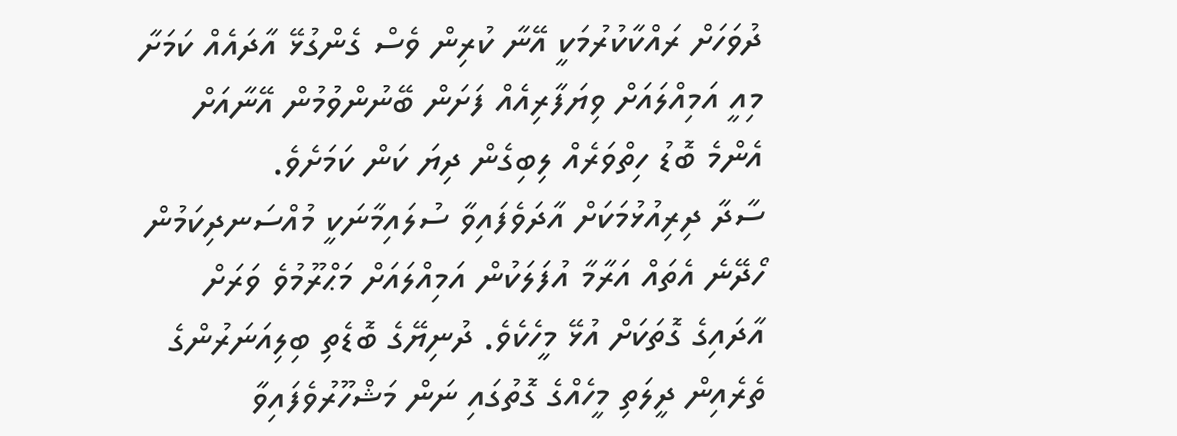ދުވަހަށް ރައްކާކުރުމަކީ އޭނާ ކުރިން ވެސް ގެންގުޅޭ އާދައެއް ކަމަށާ މިއީ އަމިއްލައަށް ވިޔަފާރިއެއް ފަށަން ބޭނުންވުމުން އޭނާއަށް އެންމެ ބޮޑު ހިތްވަރެއް ލިބިގެން ދިޔަ ކަން ކަމަށެވެ.
ސާދާ ދިރިއުޅުމަކަށް އާދަވެފައިވާ ސުލައިމާނަކީ މުއްސަނދިކަމުން ހޯދޭނެ އެތައް އަރާމާ އުފަލަކުން އަމިއްލައަށް މަޙްރޫމުވެ ވަރަށް އާދައިގެ ގޮތަކަށް އުޅޭ މީހެކެވެ. ދުނިޔޭގެ ބޮޑެތި ބިލިއަނަރުންގެ ތެރެއިން ދީލަތި މީހެއްގެ ގޮތުގައި ނަން މަޝްހޫރުވެފައިވާ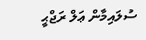ސުލައިމާން ޢަލް ރަޖްޙީ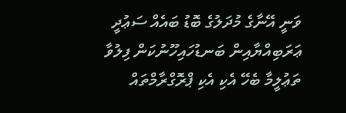ވަނީ އޭނާގެ މުދަލުގެ ބޮޑު ބައެއް ސަޢުދީ ޢަރަބިއްޔާއިން ބަނޑުހައިހޫނުކަން ފިލުވާ ތަޢުލީމާ ބެހޭ އެކި އެކި ޕްރޮގްރާމްތައް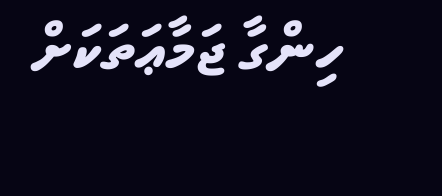ހިންގާ ޖަމާޢަތަކަށް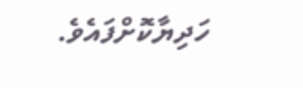ހަދިޔާކޮށްފައެވެ.